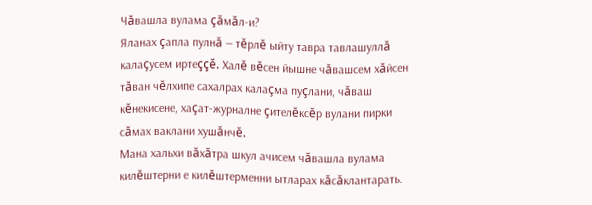Чăвашла вулама çăмăл-и?
Яланах çапла пулнă — тĕрлĕ ыйту тавра тавлашуллă калаçусем иртеççĕ. Халĕ вĕсен йышне чăвашсем хăйсен тăван чĕлхипе сахалрах калаçма пуçлани, чăваш кĕнекисене, хаçат-журналне çителĕксĕр вулани пирки сăмах ваклани хушăнчĕ.
Мана хальхи вăхăтра шкул ачисем чăвашла вулама килĕштерни е килĕштерменни ытларах кăсăклантарать.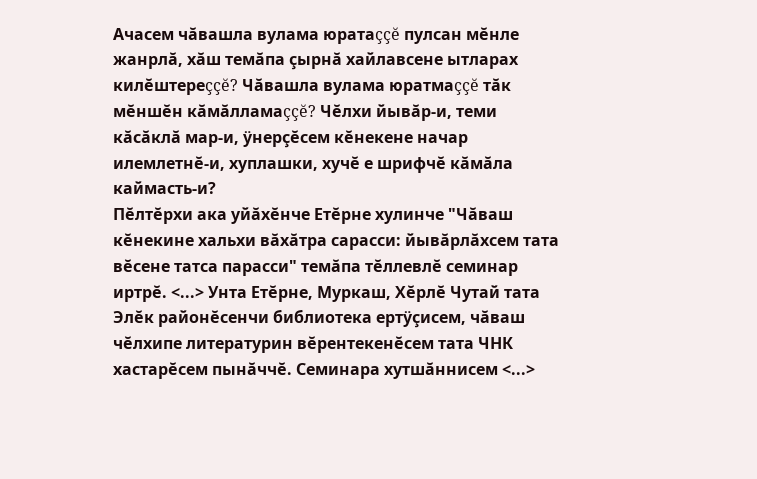Ачасем чăвашла вулама юратаççĕ пулсан мĕнле жанрлă, хăш темăпа çырнă хайлавсене ытларах килĕштереççĕ? Чăвашла вулама юратмаççĕ тăк мĕншĕн кăмăлламаççĕ? Чĕлхи йывăр-и, теми кăсăклă мар-и, ÿнерçĕсем кĕнекене начар илемлетнĕ-и, хуплашки, хучĕ е шрифчĕ кăмăла каймасть-и?
Пĕлтĕрхи ака уйăхĕнче Етĕрне хулинче "Чăваш кĕнекине хальхи вăхăтра сарасси: йывăрлăхсем тата вĕсене татса парасси" темăпа тĕллевлĕ семинар иртрĕ. <...> Унта Етĕрне, Муркаш, Хĕрлĕ Чутай тата Элĕк районĕсенчи библиотека ертÿçисем, чăваш чĕлхипе литературин вĕрентекенĕсем тата ЧНК хастарĕсем пынăччĕ. Семинара хутшăннисем <...>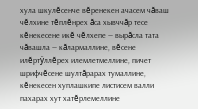хула шкулĕсенче вĕренекен ачасем чăваш чĕлхине тĕплĕнрех ăса хывччăр тесе кĕнекесене икĕ чĕлхепе — вырăсла тата чăвашла — кăлармаллине, вĕсене илĕртÿллĕрех илемлетмеллине, пичет шрифчĕсене шултăрарах тумаллине, кĕнекесен хуплашкипе листисем валли пахарах хут хатĕрлемеллине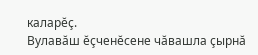каларĕç.
Вулавăш ĕçченĕсене чăвашла çырнă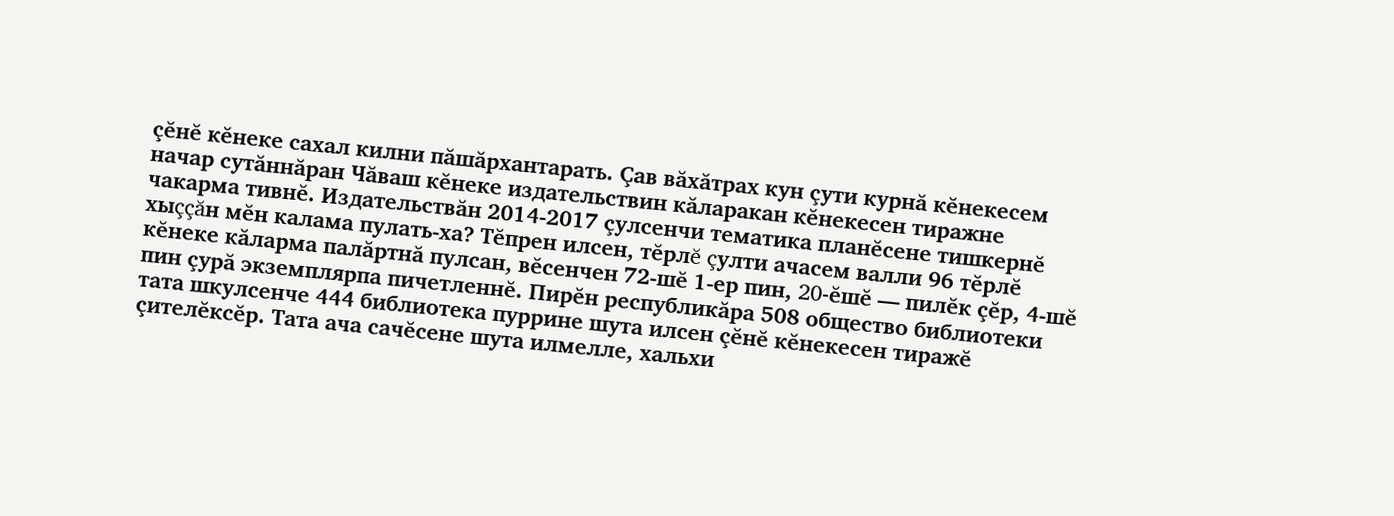çĕнĕ кĕнеке сахал килни пăшăрхантарать. Çав вăхăтрах кун çути курнă кĕнекесем начар сутăннăран Чăваш кĕнеке издательствин кăларакан кĕнекесен тиражне чакарма тивнĕ. Издательствăн 2014-2017 çулсенчи тематика планĕсене тишкернĕ хыççăн мĕн калама пулать-ха? Тĕпрен илсен, тĕрлĕ çулти ачасем валли 96 тĕрлĕ кĕнеке кăларма палăртнă пулсан, вĕсенчен 72-шĕ 1-ер пин, 20-ĕшĕ — пилĕк çĕр, 4-шĕ пин çурă экземплярпа пичетленнĕ. Пирĕн республикăра 508 общество библиотеки тата шкулсенче 444 библиотека пуррине шута илсен çĕнĕ кĕнекесен тиражĕ çителĕксĕр. Тата ача сачĕсене шута илмелле, хальхи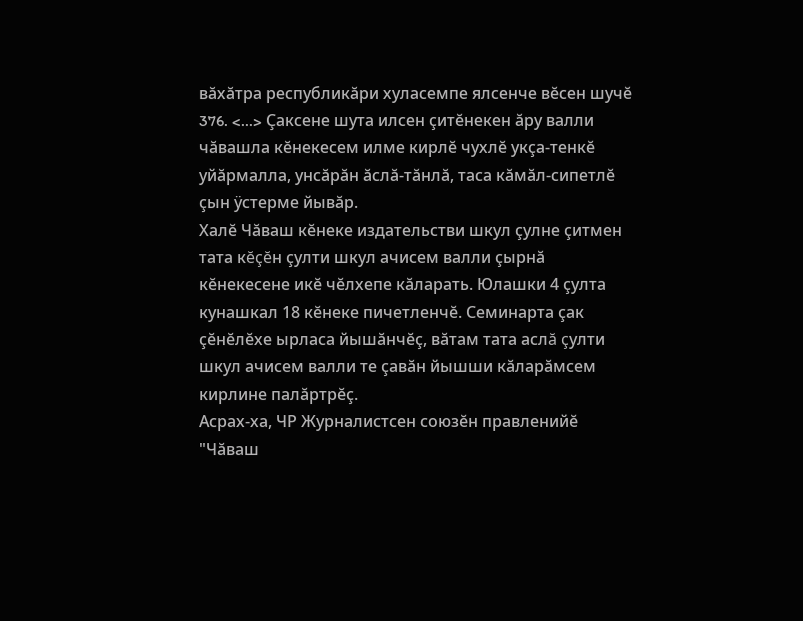вăхăтра республикăри хуласемпе ялсенче вĕсен шучĕ 376. <...> Çаксене шута илсен çитĕнекен ăру валли чăвашла кĕнекесем илме кирлĕ чухлĕ укçа-тенкĕ уйăрмалла, унсăрăн ăслă-тăнлă, таса кăмăл-сипетлĕ çын ÿстерме йывăр.
Халĕ Чăваш кĕнеке издательстви шкул çулне çитмен тата кĕçĕн çулти шкул ачисем валли çырнă кĕнекесене икĕ чĕлхепе кăларать. Юлашки 4 çулта кунашкал 18 кĕнеке пичетленчĕ. Семинарта çак çĕнĕлĕхе ырласа йышăнчĕç, вăтам тата аслă çулти шкул ачисем валли те çавăн йышши кăларăмсем кирлине палăртрĕç.
Асрах-ха, ЧР Журналистсен союзĕн правленийĕ "Чăваш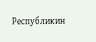Республикин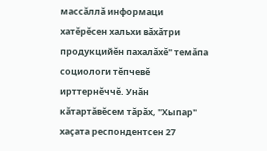массăллă информаци хатĕрĕсен хальхи вăхăтри продукцийĕн пахалăхĕ" темăпа социологи тĕпчевĕ ирттернĕччĕ. Унăн кăтартăвĕсем тăрăх, "Хыпар" хаçата респондентсен 27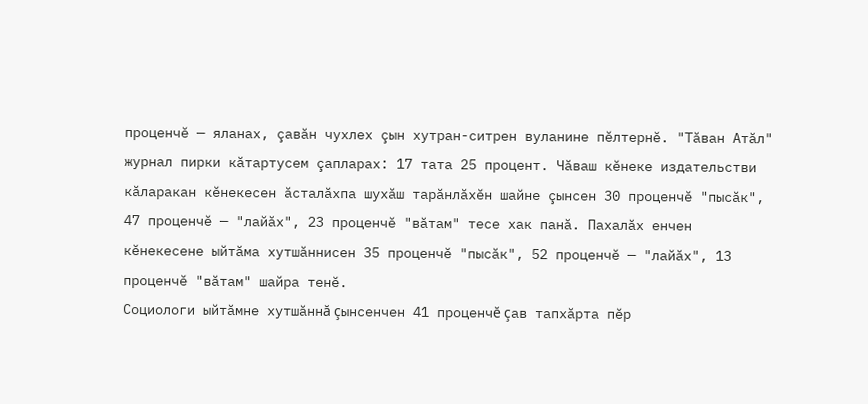проценчĕ — яланах, çавăн чухлех çын хутран-ситрен вуланине пĕлтернĕ. "Тăван Атăл" журнал пирки кăтартусем çапларах: 17 тата 25 процент. Чăваш кĕнеке издательстви кăларакан кĕнекесен ăсталăхпа шухăш тарăнлăхĕн шайне çынсен 30 проценчĕ "пысăк", 47 проценчĕ — "лайăх", 23 проценчĕ "вăтам" тесе хак панă. Пахалăх енчен кĕнекесене ыйтăма хутшăннисен 35 проценчĕ "пысăк", 52 проценчĕ — "лайăх", 13 проценчĕ "вăтам" шайра тенĕ.
Социологи ыйтăмне хутшăннă çынсенчен 41 проценчĕ çав тапхăрта пĕр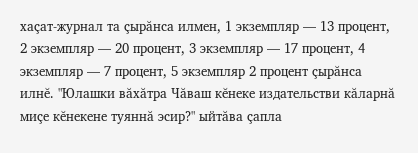хаçат-журнал та çырăнса илмен, 1 экземпляр — 13 процент, 2 экземпляр — 20 процент, 3 экземпляр — 17 процент, 4 экземпляр — 7 процент, 5 экземпляр 2 процент çырăнса илнĕ. "Юлашки вăхăтра Чăваш кĕнеке издательстви кăларнă миçе кĕнекене туяннă эсир?" ыйтăва çапла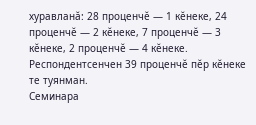хуравланă: 28 проценчĕ — 1 кĕнеке, 24 проценчĕ — 2 кĕнеке, 7 проценчĕ — 3 кĕнеке, 2 проценчĕ — 4 кĕнеке. Респондентсенчен 39 проценчĕ пĕр кĕнеке те туянман.
Семинара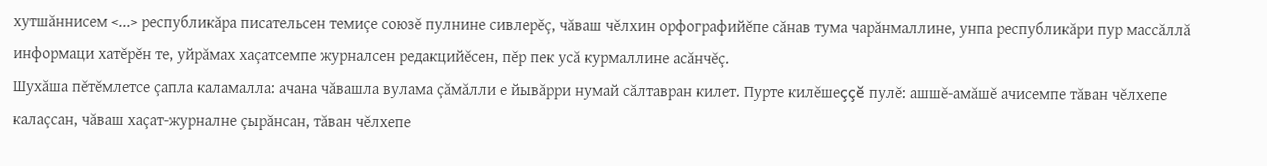хутшăннисем <...> республикăра писательсен темиçе союзĕ пулнине сивлерĕç, чăваш чĕлхин орфографийĕпе сăнав тума чарăнмаллине, унпа республикăри пур массăллă информаци хатĕрĕн те, уйрăмах хаçатсемпе журналсен редакцийĕсен, пĕр пек усă курмаллине асăнчĕç.
Шухăша пĕтĕмлетсе çапла каламалла: ачана чăвашла вулама çăмăлли е йывăрри нумай сăлтавран килет. Пурте килĕшеççĕ пулĕ: ашшĕ-амăшĕ ачисемпе тăван чĕлхепе калаçсан, чăваш хаçат-журналне çырăнсан, тăван чĕлхепе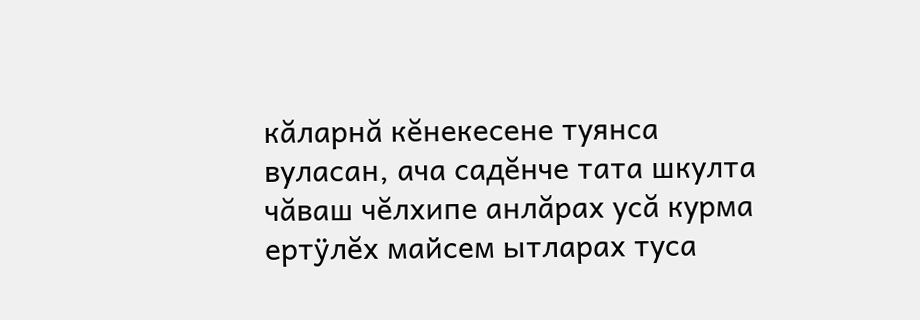кăларнă кĕнекесене туянса вуласан, ача садĕнче тата шкулта чăваш чĕлхипе анлăрах усă курма ертÿлĕх майсем ытларах туса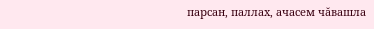парсан, паллах, ачасем чăвашла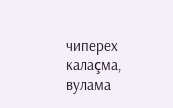чиперех калаçма, вулама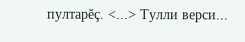пултарĕç. <...> Тулли верси...